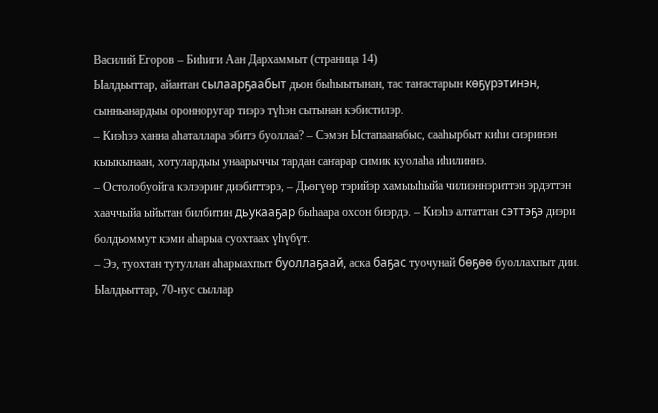Василий Егоров – Биһиги Аан Дархаммыт (страница 14)
Ыалдьыттар, айантан сылаарҕаабыт дьон быһыытынан, тас таҥастарын көҕүрэтинэн, сынньанардыы оронноругар тиэрэ түһэн сытынан кэбистилэр.
– Киэһээ ханна аһаталлара эбитэ буоллаа? – Сэмэн Ыстапаанабыс, сааһырбыт киһи сиэринэн кыыкынаан, хотулардыы унаарыччы тардан саҥарар симик куолаһа иһилиннэ.
– Остолобуойга кэлээриҥ диэбиттэрэ, – Дьөгүөр тэрийэр хамыыһыйа чилиэннэриттэн эрдэттэн хааччыйа ыйытан билбитин дьукааҕар быһаара охсон биэрдэ. – Киэһэ алтаттан сэттэҕэ диэри болдьоммут кэми аһарыа суохтаах үһүбүт.
– Ээ, туохтан тутуллан аһарыахпыт буоллаҕаай, аска баҕас туочунай бөҕөө буоллахпыт дии.
Ыалдьыттар, 70-нус сыллар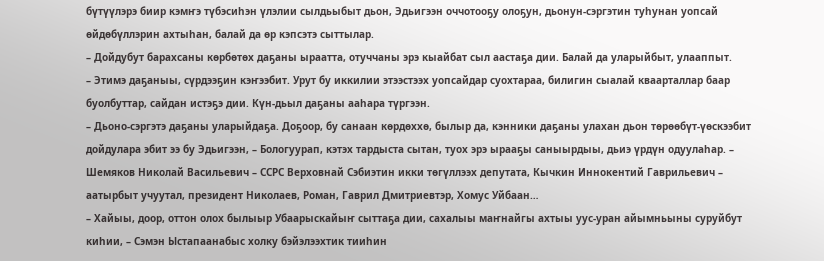бүтүүлэрэ биир кэмҥэ түбэсиһэн үлэлии сылдьыбыт дьон, Эдьигээн оччотооҕу олоҕун, дьонун-сэргэтин туһунан уопсай өйдөбүллэрин ахтыһан, балай да өр кэпсэтэ сыттылар.
– Дойдубут барахсаны көрбөтөх даҕаны ыраатта, отуччаны эрэ кыайбат сыл аастаҕа дии. Балай да уларыйбыт, улааппыт.
– Этимэ даҕаныы, сүрдээҕин кэҥээбит. Урут бу иккилии этээстээх уопсайдар суохтараа, билигин сыалай кваарталлар баар буолбуттар, сайдан истэҕэ дии. Күн-дьыл даҕаны ааһара түргээн.
– Дьоно-сэргэтэ даҕаны уларыйдаҕа. Доҕоор, бу санаан көрдөххө, былыр да, кэнники даҕаны улахан дьон төрөөбүт-үөскээбит дойдулара эбит ээ бу Эдьигээн, – Бологуурап, кэтэх тардыста сытан, туох эрэ ырааҕы саныырдыы, дьиэ үрдүн одуулаһар. – Шемяков Николай Васильевич – ССРС Верховнай Сэбиэтин икки төгүллээх депутата, Кычкин Иннокентий Гаврильевич – аатырбыт учуутал, президент Николаев, Роман, Гаврил Дмитриевтэр, Хомус Уйбаан…
– Хайыы, доор, оттон олох былыыр Убаарыскайыҥ сыттаҕа дии, сахалыы маҥнайгы ахтыы уус-уран айымньыны суруйбут киһии, – Сэмэн Ыстапаанабыс холку бэйэлээхтик тииһин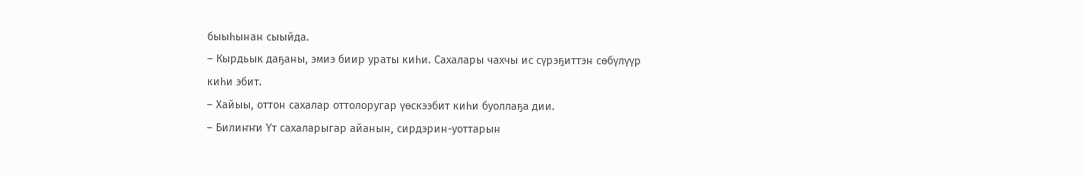быыһынан сыыйда.
– Кырдьык даҕаны, эмиэ биир ураты киһи. Сахалары чахчы ис сүрэҕиттэн сөбүлүүр киһи эбит.
– Хайыы, оттон сахалар оттолоругар үөскээбит киһи буоллаҕа дии.
– Билиҥҥи Үт сахаларыгар айанын, сирдэрин-уоттарын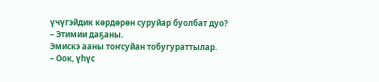үчүгэйдик көрдөрөн суруйар буолбат дуо?
– Этимии даҕаны.
Эмискэ ааны тоҥсуйан тобугураттылар.
– Оок, үһүс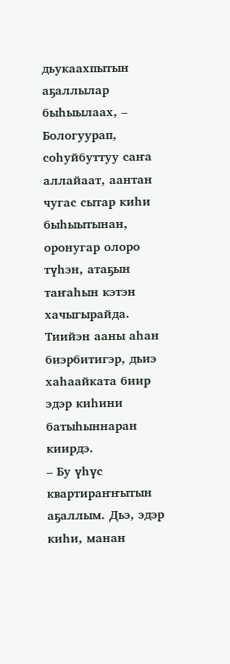дьукаахпытын аҕаллылар быһыылаах, – Бологуурап, соһуйбуттуу саҥа аллайаат, аантан чугас сытар киһи быһыытынан, оронугар олоро түһэн, атаҕын таҥаһын кэтэн хачыгырайда. Тиийэн ааны аһан биэрбитигэр, дьиэ хаһаайката биир эдэр киһини батыһыннаран киирдэ.
– Бу үһүс квартираҥҥытын аҕаллым. Дьэ, эдэр киһи, манан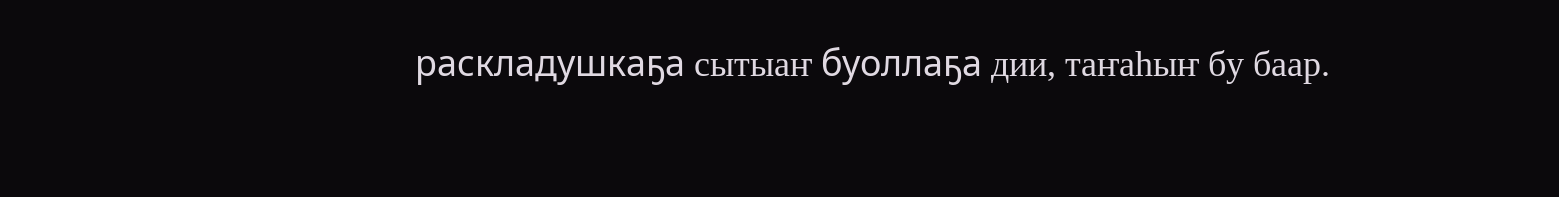раскладушкаҕа сытыаҥ буоллаҕа дии, таҥаһыҥ бу баар.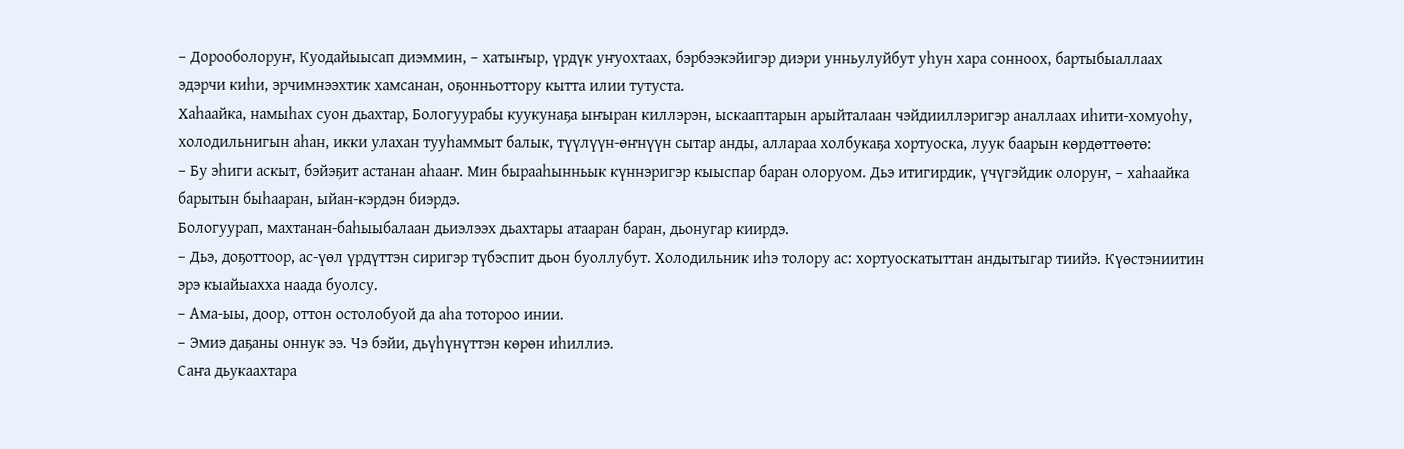– Дорооболоруҥ, Куодайыысап диэммин, – хатыҥыр, үрдүк уҥуохтаах, бэрбээкэйигэр диэри унньулуйбут уһун хара сонноох, бартыбыаллаах эдэрчи киһи, эрчимнээхтик хамсанан, оҕонньоттору кытта илии тутуста.
Хаһаайка, намыһах суон дьахтар, Бологуурабы куукунаҕа ыҥыран киллэрэн, ыскааптарын арыйталаан чэйдииллэригэр аналлаах иһити-хомуоһу, холодильнигын аһан, икки улахан тууһаммыт балык, түүлүүн-өҥнүүн сытар анды, аллараа холбукаҕа хортуоска, луук баарын көрдөттөөтө:
– Бу эһиги аскыт, бэйэҕит астанан аһааҥ. Мин бырааһынньык күннэригэр кыыспар баран олоруом. Дьэ итигирдик, үчүгэйдик олоруҥ, – хаһаайка барытын быһааран, ыйан-кэрдэн биэрдэ.
Бологуурап, махтанан-баһыыбалаан дьиэлээх дьахтары атааран баран, дьонугар киирдэ.
– Дьэ, доҕоттоор, ас-үөл үрдүттэн сиригэр түбэспит дьон буоллубут. Холодильник иһэ толору ас: хортуоскатыттан андытыгар тиийэ. Күөстэниитин эрэ кыайыахха наада буолсу.
– Ама-ыы, доор, оттон остолобуой да аһа тотороо инии.
– Эмиэ даҕаны оннук ээ. Чэ бэйи, дьүһүнүттэн көрөн иһиллиэ.
Саҥа дьукаахтара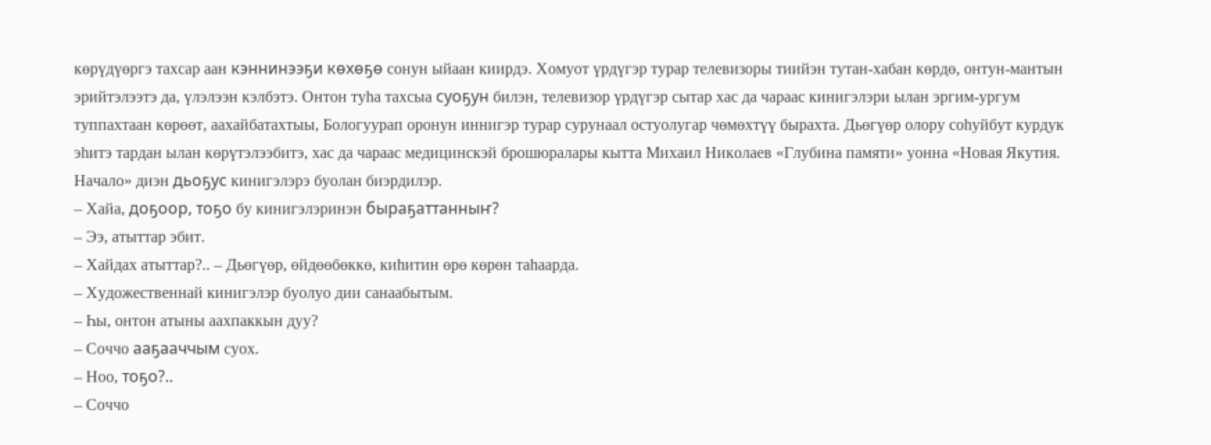көрүдүөргэ тахсар аан кэннинээҕи көхөҕө сонун ыйаан киирдэ. Хомуот үрдүгэр турар телевизоры тиийэн тутан-хабан көрдө, онтун-мантын эрийтэлээтэ да, үлэлээн кэлбэтэ. Онтон туһа тахсыа суоҕун билэн, телевизор үрдүгэр сытар хас да чараас кинигэлэри ылан эргим-ургум туппахтаан көрөөт, аахайбатахтыы, Бологуурап оронун иннигэр турар сурунаал остуолугар чөмөхтүү бырахта. Дьөгүөр олору соһуйбут курдук эһитэ тардан ылан көрүтэлээбитэ, хас да чараас медицинскэй брошюралары кытта Михаил Николаев «Глубина памяти» уонна «Новая Якутия. Начало» диэн дьоҕус кинигэлэрэ буолан биэрдилэр.
– Хайа, доҕоор, тоҕо бу кинигэлэринэн быраҕаттанныҥ?
– Ээ, атыттар эбит.
– Хайдах атыттар?.. – Дьөгүөр, өйдөөбөккө, киһитин өрө көрөн таһаарда.
– Художественнай кинигэлэр буолуо дии санаабытым.
– Һы, онтон атыны аахпаккын дуу?
– Соччо ааҕааччым суох.
– Ноо, тоҕо?..
– Соччо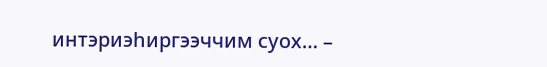интэриэһиргээччим суох… –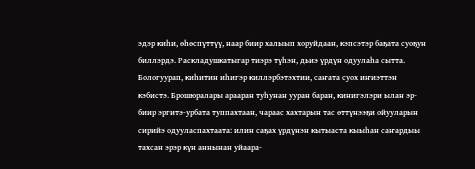эдэр киһи, өһөспүттүү, наар биир халыып хоруйдаан, кэпсэтэр баҕата суоҕун биллэрдэ. Раскладушкатыгар тиэрэ түһэн, дьиэ үрдүн одуулаһа сытта.
Бологуурап, киһитин иһигэр киллэрбэтэхтии, саҥата суох иҥиэттэн кэбистэ. Брошюралары арааран туһунан ууран баран, кинигэлэри ылан эр-биир эргитэ-урбата туппахтаан, чараас хахтарын тас өттүнээҕи ойууларын сирийэ одууласпахтаата: илин саҕах үрдүнэн кытыаста кыыһан саҥардыы тахсан эрэр күн аннынан уйаара-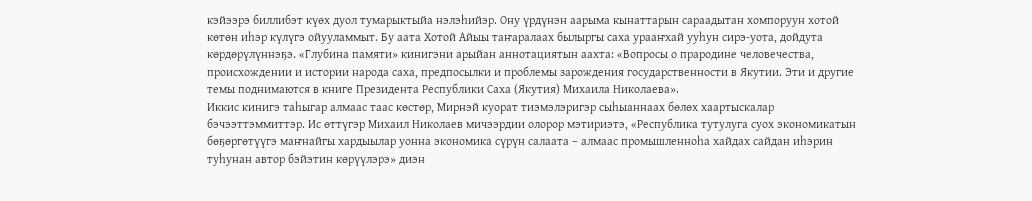кэйээрэ биллибэт күөх дуол тумарыктыйа нэлэһийэр. Ону үрдүнэн аарыма кынаттарын сараадытан хомпоруун хотой көтөн иһэр күлүгэ ойууламмыт. Бу аата Хотой Айыы таҥаралаах былыргы саха урааҥхай ууһун сирэ-уота, дойдута көрдөрүлүннэҕэ. «Глубина памяти» кинигэни арыйан аннотациятын аахта: «Вопросы о прародине человечества, происхождении и истории народа саха, предпосылки и проблемы зарождения государственности в Якутии. Эти и другие темы поднимаются в книге Президента Республики Саха (Якутия) Михаила Николаева».
Иккис кинигэ таһыгар алмаас таас көстөр, Мирнэй куорат тиэмэлэригэр сыһыаннаах бөлөх хаартыскалар бэчээттэммиттэр. Ис өттүгэр Михаил Николаев мичээрдии олорор мэтириэтэ, «Республика тутулуга суох экономикатын бөҕөргөтүүгэ маҥнайгы хардыылар уонна экономика сүрүн салаата – алмаас промышленноһа хайдах сайдан иһэрин туһунан автор бэйэтин көрүүлэрэ» диэн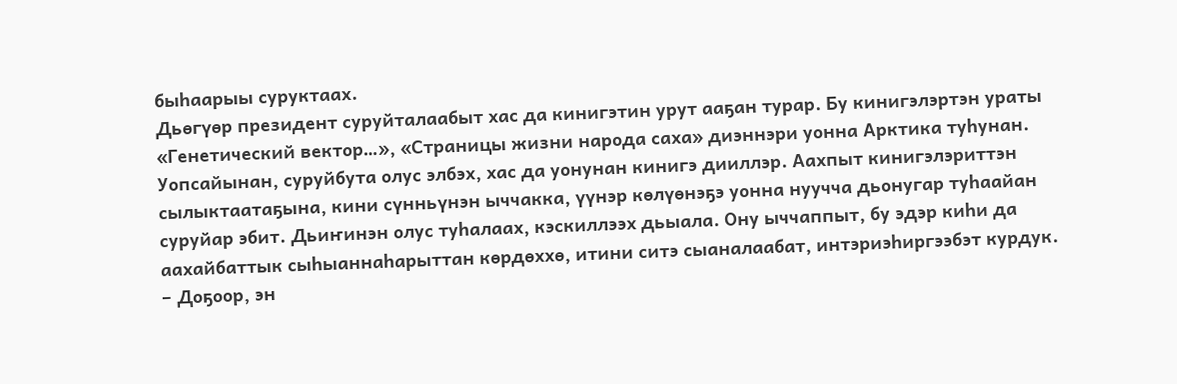быһаарыы суруктаах.
Дьөгүөр президент суруйталаабыт хас да кинигэтин урут ааҕан турар. Бу кинигэлэртэн ураты «Генетический вектор…», «Страницы жизни народа саха» диэннэри уонна Арктика туһунан. Уопсайынан, суруйбута олус элбэх, хас да уонунан кинигэ дииллэр. Аахпыт кинигэлэриттэн сылыктаатаҕына, кини сүнньүнэн ыччакка, үүнэр көлүөнэҕэ уонна нуучча дьонугар туһаайан суруйар эбит. Дьиҥинэн олус туһалаах, кэскиллээх дьыала. Ону ыччаппыт, бу эдэр киһи да аахайбаттык сыһыаннаһарыттан көрдөххө, итини ситэ сыаналаабат, интэриэһиргээбэт курдук.
– Доҕоор, эн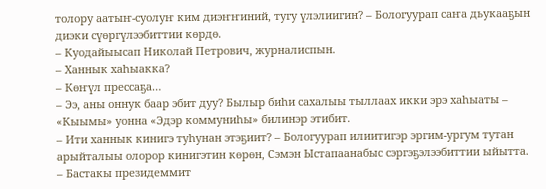толору аатыҥ-суолуҥ ким диэҥҥиний, тугу үлэлиигин? – Бологуурап саҥа дьукааҕын диэки сүөргүлээбиттии көрдө.
– Куодайыысап Николай Петрович, журналиспын.
– Ханнык хаһыакка?
– Көҥүл прессаҕа…
– Ээ, аны оннук баар эбит дуу? Былыр биһи сахалыы тыллаах икки эрэ хаһыаты – «Кыымы» уонна «Эдэр коммуниһы» билинэр этибит.
– Ити ханнык кинигэ туһунан этэҕиит? – Бологуурап илиитигэр эргим-ургум тутан арыйталыы олорор кинигэтин көрөн, Сэмэн Ыстапаанабыс сэргэҕэлээбиттии ыйытта.
– Бастакы президеммит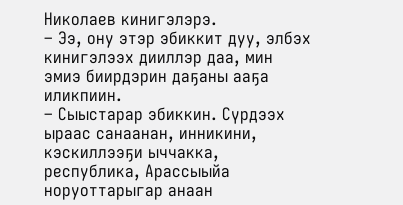Николаев кинигэлэрэ.
– Ээ, ону этэр эбиккит дуу, элбэх кинигэлээх дииллэр даа, мин эмиэ биирдэрин даҕаны ааҕа иликпиин.
– Сыыстарар эбиккин. Сүрдээх ыраас санаанан, инникини, кэскиллээҕи ыччакка, республика, Арассыыйа норуоттарыгар анаан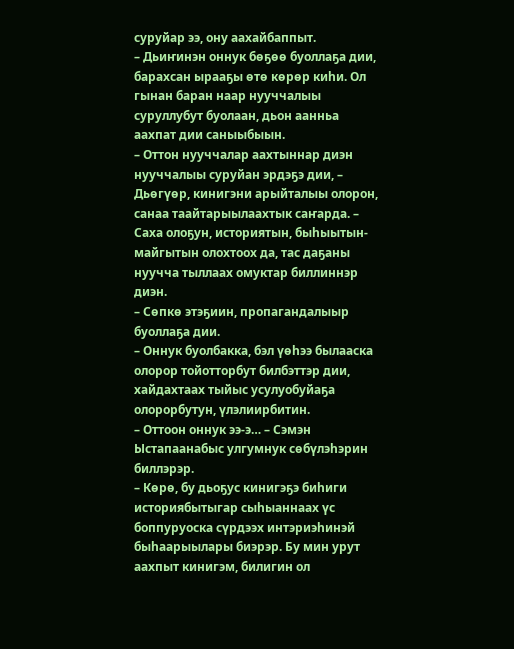суруйар ээ, ону аахайбаппыт.
– Дьиҥинэн оннук бөҕөө буоллаҕа дии, барахсан ырааҕы өтө көрөр киһи. Ол гынан баран наар нууччалыы суруллубут буолаан, дьон аанньа аахпат дии саныыбыын.
– Оттон нууччалар аахтыннар диэн нууччалыы суруйан эрдэҕэ дии, – Дьөгүөр, кинигэни арыйталыы олорон, санаа таайтарыылаахтык саҥарда. – Саха олоҕун, историятын, быһыытын-майгытын олохтоох да, тас даҕаны нуучча тыллаах омуктар биллиннэр диэн.
– Сөпкө этэҕиин, пропагандалыыр буоллаҕа дии.
– Оннук буолбакка, бэл үөһээ былааска олорор тойотторбут билбэттэр дии, хайдахтаах тыйыс усулуобуйаҕа олорорбутун, үлэлиирбитин.
– Оттоон оннук ээ-э… – Сэмэн Ыстапаанабыс улгумнук сөбүлэһэрин биллэрэр.
– Көрө, бу дьоҕус кинигэҕэ биһиги историябытыгар сыһыаннаах үс боппуруоска сүрдээх интэриэһинэй быһаарыылары биэрэр. Бу мин урут аахпыт кинигэм, билигин ол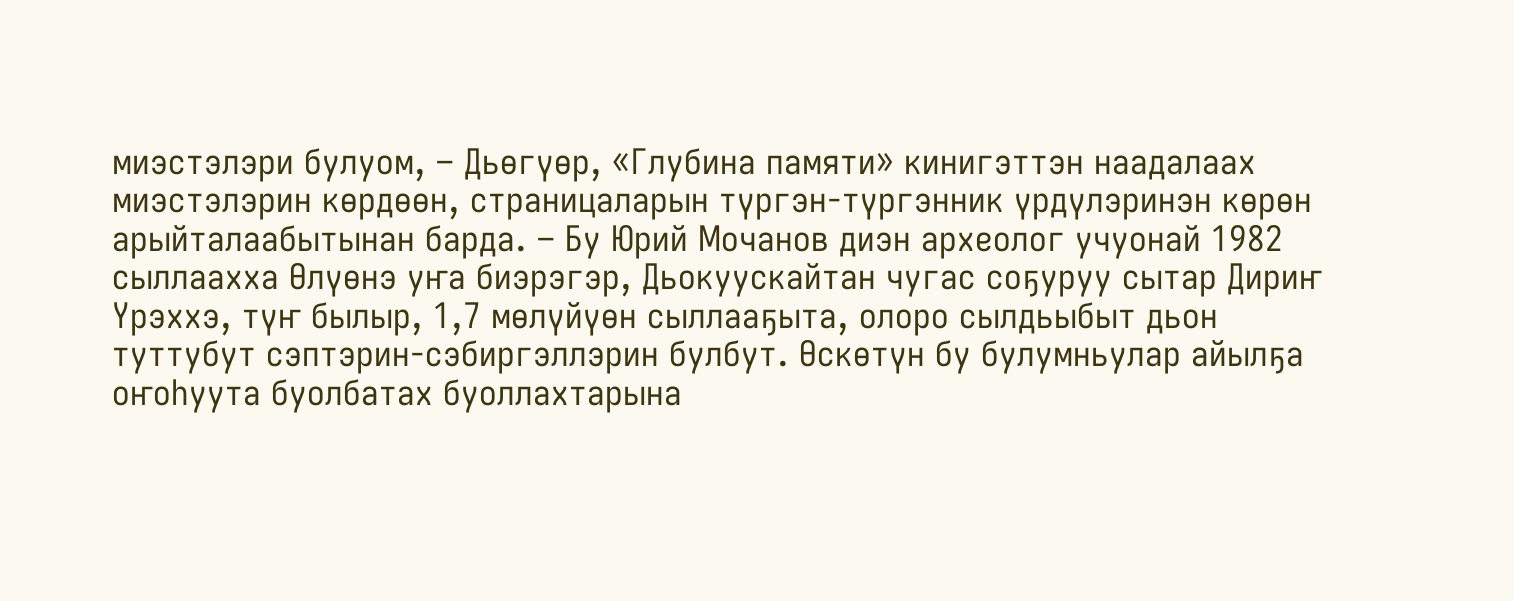миэстэлэри булуом, – Дьөгүөр, «Глубина памяти» кинигэттэн наадалаах миэстэлэрин көрдөөн, страницаларын түргэн-түргэнник үрдүлэринэн көрөн арыйталаабытынан барда. – Бу Юрий Мочанов диэн археолог учуонай 1982 сыллаахха Өлүөнэ уҥа биэрэгэр, Дьокуускайтан чугас соҕуруу сытар Дириҥ Үрэххэ, түҥ былыр, 1,7 мөлүйүөн сыллааҕыта, олоро сылдьыбыт дьон туттубут сэптэрин-сэбиргэллэрин булбут. Өскөтүн бу булумньулар айылҕа оҥоһуута буолбатах буоллахтарына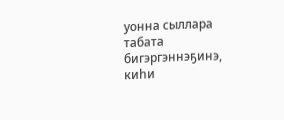уонна сыллара табата бигэргэннэҕинэ, киһи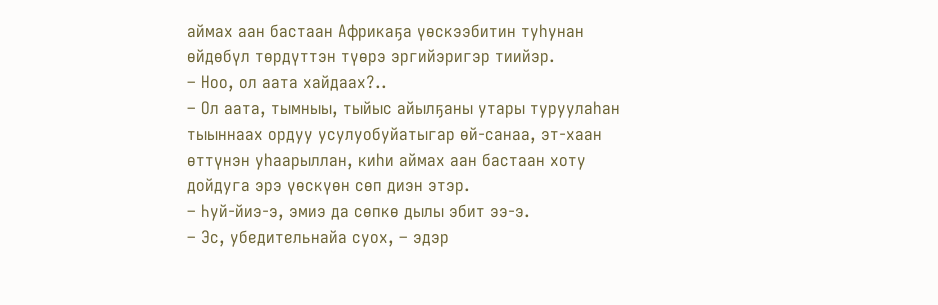аймах аан бастаан Африкаҕа үөскээбитин туһунан өйдөбүл төрдүттэн түөрэ эргийэригэр тиийэр.
– Ноо, ол аата хайдаах?..
– Ол аата, тымныы, тыйыс айылҕаны утары туруулаһан тыыннаах ордуу усулуобуйатыгар өй-санаа, эт-хаан өттүнэн уһаарыллан, киһи аймах аан бастаан хоту дойдуга эрэ үөскүөн сөп диэн этэр.
– Һуй-йиэ-э, эмиэ да сөпкө дылы эбит ээ-э.
– Эс, убедительнайа суох, – эдэр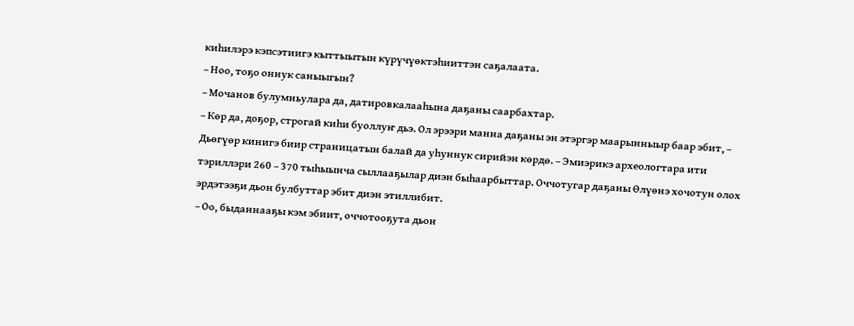киһилэрэ кэпсэтиигэ кыттыытын күрүчүөктэһииттэн саҕалаата.
– Ноо, тоҕо оннук саныыгын?
– Мочанов булумньулара да, датировкалааһына даҕаны саарбахтар.
– Көр да, доҕор, строгай киһи буоллуҥ дьэ. Ол эрээри манна даҕаны эн этэргэр маарынныыр баар эбит, – Дьөгүөр кинигэ биир страницатын балай да уһуннук сирийэн көрдө. – Эмиэрикэ археологтара ити тэриллэри 260 – 370 тыһыынча сыллааҕылар диэн быһаарбыттар. Оччотугар даҕаны Өлүөнэ хочотун олох эрдэтээҕи дьон булбуттар эбит диэн этиллибит.
– Оо, быданнааҕы кэм эбиит, оччотооҕута дьон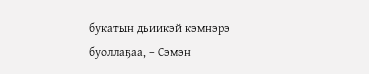букатын дьиикэй кэмнэрэ буоллаҕаа, – Сэмэн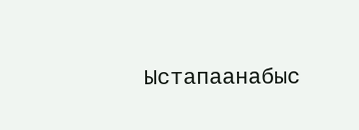Ыстапаанабыс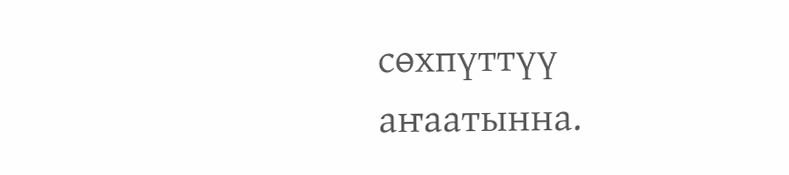сөхпүттүү аҥаатынна.